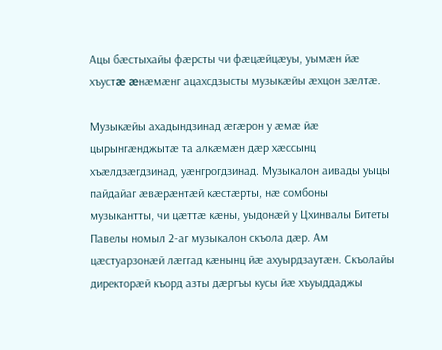Ацы бæстыхайы фæрсты чи фæцæйцæуы, уымæн йæ хъустæ æнæмæнг ацахсдзысты музыкæйы æхцон зæлтæ.

Музыкæйы ахадындзинад æгæрон у æмæ йæ цырынгæнджытæ та алкæмæн дæр хæссынц хъæлдзæгдзинад, уæнгрогдзинад. Музыкалон аивады уыцы пайдайаг æвæрæнтæй кæстæрты, нæ сомбоны музыкантты, чи цæттæ кæны, уыдонæй у Цхинвалы Битеты Павелы номыл 2-аг музыкалон скъола дæр. Ам цæстуарзонæй лæггад кæнынц йæ ахуырдзаутæн. Скъолайы директорæй къорд азты дæргъы кусы йæ хъуыддаджы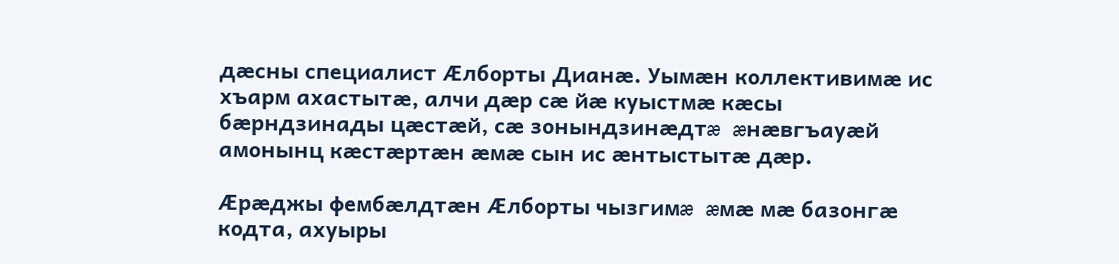дæсны специалист Æлборты Дианæ. Уымæн коллективимæ ис хъарм ахастытæ, алчи дæр сæ йæ куыстмæ кæсы бæрндзинады цæстæй, сæ зонындзинæдтæ æнæвгъауæй амонынц кæстæртæн æмæ сын ис æнтыстытæ дæр.

Æрæджы фембæлдтæн Æлборты чызгимæ æмæ мæ базонгæ кодта, ахуыры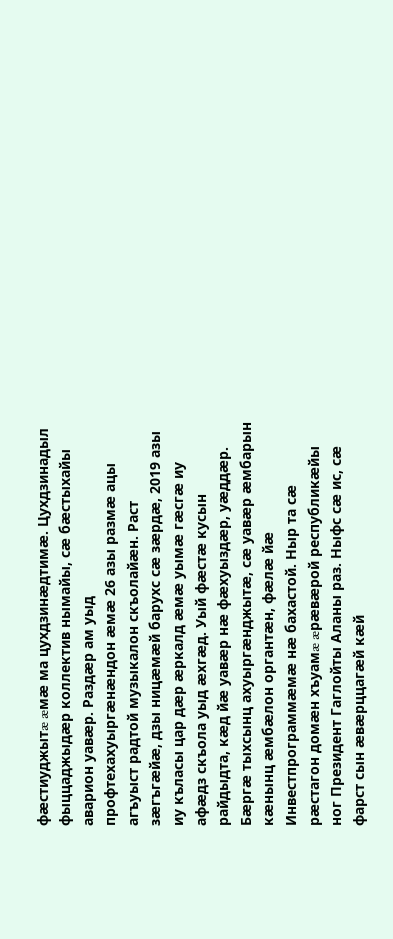фæстиуджытæ æмæ ма цухдзинæдтимæ. Цухдзинадыл фыццаджыдæр коллектив нымайы, сæ бæстыхайы аварион уавæр. Раздæр ам уыд профтехахуыргæнæндон æмæ 26 азы размæ ацы агъуыст радтой музыкалон скъолайæн. Раст зæгъгæйæ, дзы ницæмæй барухс сæ зæрдæ, 2019 азы иу къласы цар дæр æркалд æмæ уымæ гæсгæ иу афæдз скъола уыд æхгæд. Уый фæстæ кусын райдыдта, кæд йæ уавæр нæ фæхуыздæр, уæддæр. Бæргæ тыхсынц ахуыргæнджытæ, сæ уавæр æмбарын кæнынц æмбæлон органтæн, фæлæ йæ Инвестпрограммæмæ нæ бахастой. Ныр та сæ рæстагон домæн хъуамæ æрæвæрой республикæйы ног Президент Гаглойты Аланы раз. Ныфс сæ ис, сæ фарст сын æвæрццагæй кæй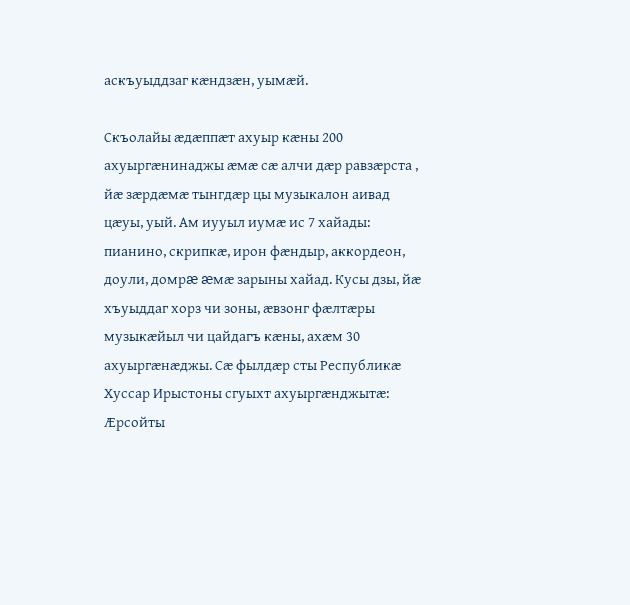аскъуыддзаг кæндзæн, уымæй.

Скъолайы æдæппæт ахуыр кæны 200 ахуыргæнинаджы æмæ сæ алчи дæр равзæрста , йæ зæрдæмæ тынгдæр цы музыкалон аивад цæуы, уый. Ам иууыл иумæ ис 7 хайады: пианино, скрипкæ, ирон фæндыр, аккордеон, доули, домрæ æмæ зарыны хайад. Кусы дзы, йæ хъуыддаг хорз чи зоны, æвзонг фæлтæры музыкæйыл чи цайдагъ кæны, ахæм 30 ахуыргæнæджы. Сæ фылдæр сты Республикæ Хуссар Ирыстоны сгуыхт ахуыргæнджытæ: Æрсойты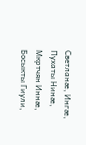Светланæ, Ингæ, Пухаты Нинæ, Мкртчян Иннæ, Босыкты Гиули,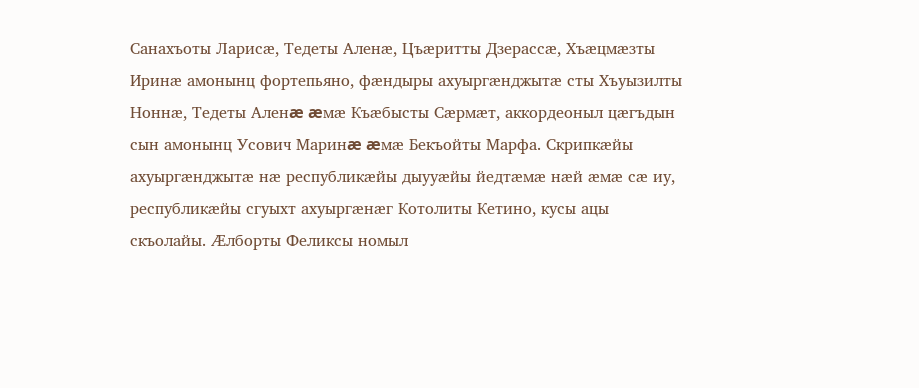Санахъоты Ларисæ, Тедеты Аленæ, Цъæритты Дзерассæ, Хъæцмæзты Иринæ амонынц фортепьяно, фæндыры ахуыргæнджытæ сты Хъуызилты Ноннæ, Тедеты Аленæ æмæ Къæбысты Сæрмæт, аккордеоныл цæгъдын сын амонынц Усович Маринæ æмæ Бекъойты Марфа. Скрипкæйы ахуыргæнджытæ нæ республикæйы дыууæйы йедтæмæ нæй æмæ сæ иу, республикæйы сгуыхт ахуыргæнæг Котолиты Кетино, кусы ацы скъолайы. Æлборты Феликсы номыл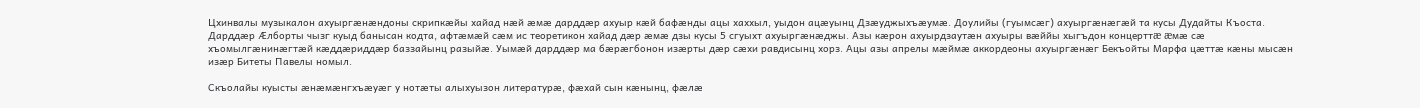Цхинвалы музыкалон ахуыргæнæндоны скрипкæйы хайад нæй æмæ дарддæр ахуыр кæй бафæнды ацы хаххыл, уыдон ацæуынц Дзæуджыхъæумæ. Доулийы (гуымсæг) ахуыргæнæгæй та кусы Дудайты Къоста. Дарддæр Æлборты чызг куыд банысан кодта, афтæмæй сæм ис теоретикон хайад дæр æмæ дзы кусы 5 сгуыхт ахуыргæнæджы. Азы кæрон ахуырдзаутæн ахуыры вæййы хыгъдон концерттæ æмæ сæ хъомылгæнинæгтæй кæддæриддæр баззайынц разыйæ. Уымæй дарддæр ма бæрæгбонон изæрты дæр сæхи равдисынц хорз. Ацы азы апрелы мæймæ аккордеоны ахуыргæнæг Бекъойты Марфа цæттæ кæны мысæн изæр Битеты Павелы номыл.

Скъолайы куысты æнæмæнгхъæуæг у нотæты алыхуызон литературæ, фæхай сын кæнынц, фæлæ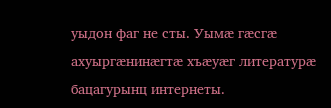уыдон фаг не сты. Уымæ гæсгæ ахуыргæнинæгтæ хъæуæг литературæ бацагурынц интернеты.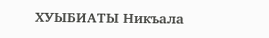ХУЫБИАТЫ Никъала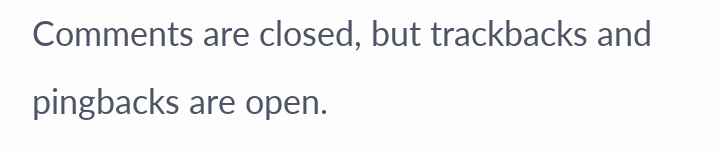Comments are closed, but trackbacks and pingbacks are open.